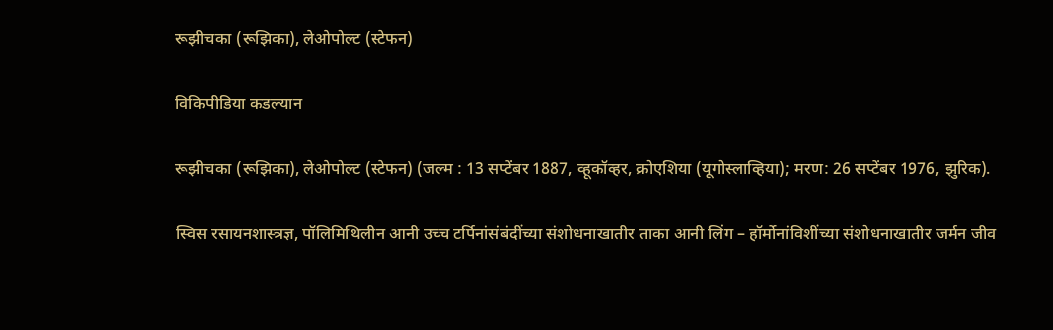रूझीचका (रूझिका), लेओपोल्ट (स्टेफन)

विकिपीडिया कडल्यान

रूझीचका (रूझिका), लेओपोल्ट (स्टेफन) (जल्म : 13 सप्टेंबर 1887, व्हूकॉव्हर, क्रोएशिया (यूगोस्लाव्हिया); मरण: 26 सप्टेंबर 1976, झुरिक).

स्विस रसायनशास्त्रज्ञ, पॉलिमिथिलीन आनी उच्च टर्पिनांसंबंदींच्या संशोधनाखातीर ताका आनी लिंग – हॉर्मोनांविशींच्या संशोधनाखातीर जर्मन जीव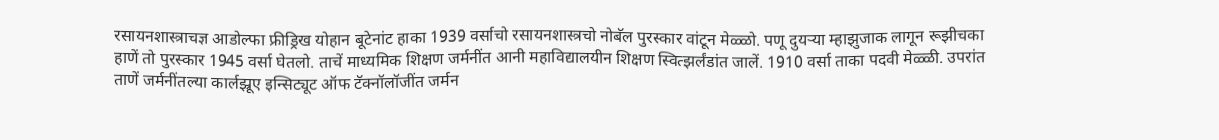रसायनशास्त्राचज्ञ आडोल्फा फ्रीड्रिख योहान बूटेनांट हाका 1939 वर्साचो रसायनशास्त्रचो नोबॅल पुरस्कार वांटून मेळ्ळो. पणू दुयऱ्या म्हाझुजाक लागून रूझीचका हाणें तो पुरस्कार 1945 वर्सा घेतलो. ताचें माध्यमिक शिक्षण जर्मनींत आनी महाविद्यालयीन शिक्षण स्वित्झर्लंडांत जालें. 1910 वर्सा ताका पदवी मेळ्ळी. उपरांत ताणें जर्मनींतल्या कार्लझ्रूए इन्सिट्यूट ऑफ टॅक्नॉलॉजींत जर्मन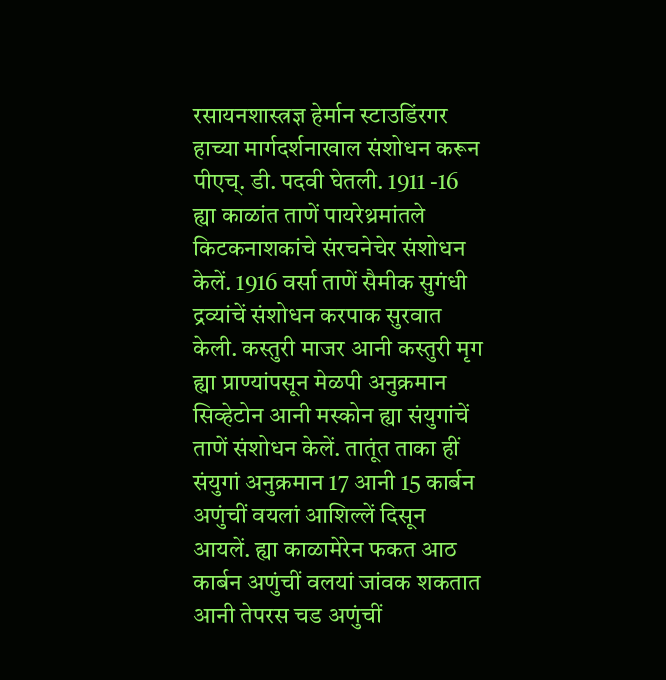रसायनशास्त्रज्ञ हेर्मान स्टाउडिंरगर हाच्या मार्गदर्शनाखाल संशोधन करून पीएच्. डी. पदवी घेतली. 1911 -16 ह्या काळांत ताणें पायरेथ्रमांतले किटकनाशकांचे संरचनेचेर संशोधन केलें. 1916 वर्सा ताणें सैमीक सुगंधी द्रव्यांचें संशोधन करपाक सुरवात केली. कस्तुरी माजर आनी कस्तुरी मृग ह्या प्राण्यांपसून मेळपी अनुक्रमान सिव्हेटोन आनी मस्कोन ह्या संयुगांचें ताणें संशोधन केलें. तातूंत ताका हीं संयुगां अनुक्रमान 17 आनी 15 कार्बन अणुंचीं वयलां आशिल्लें दिसून आयलें. ह्या काळामेरेन फकत आठ कार्बन अणुंचीं वलयां जांवक शकतात आनी तेपरस चड अणुंचीं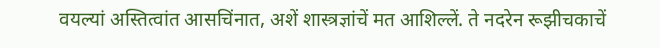वयल्यां अस्तित्वांत आसचिंनात, अशें शास्त्रज्ञांचें मत आशिल्लें. ते नदरेन रूझीचकाचें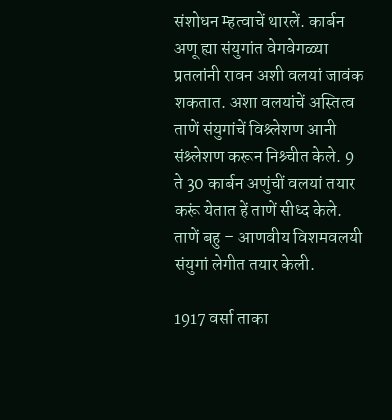संशोधन म्हत्वाचें थारलें. कार्बन अणू ह्या संयुगांत वेगवेगळ्या प्रतलांनी रावन अशी वलयां जावंक शकतात. अशा वलयांचें अस्तित्व ताणें संयुगांचें विश्र्लेशण आनी संश्र्लेशण करून निश्र्चीत केले. 9 ते 30 कार्बन अणुंचीं वलयां तयार करूं येतात हें ताणें सीध्द केले. ताणें बहु – आणवीय विशमवलयी संयुगां लेगीत तयार केली.

1917 वर्सा ताका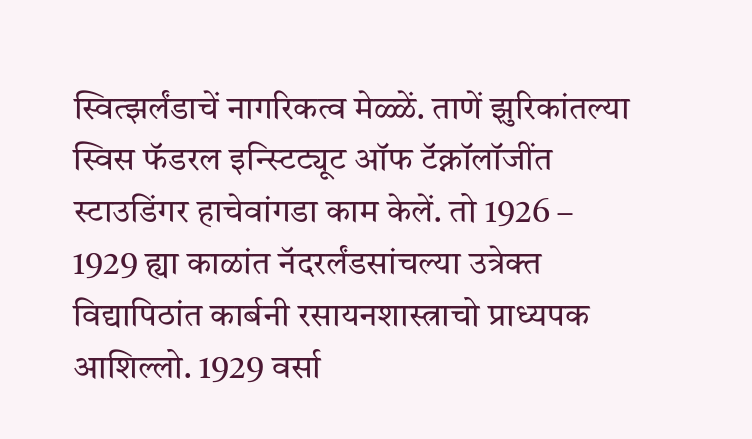स्वित्झर्लंडाचें नागरिकत्व मेळ्ळें. ताणें झुरिकांतल्या स्विस फॅडरल इन्स्टिट्यूट ऑफ टॅक्नॉलॉजींत स्टाउडिंगर हाचेवांगडा काम केलें. तो 1926 – 1929 ह्या काळांत नॅदरर्लंडसांचल्या उत्रेक्त विद्यापिठांत कार्बनी रसायनशास्त्राचो प्राध्यपक आशिल्लो. 1929 वर्सा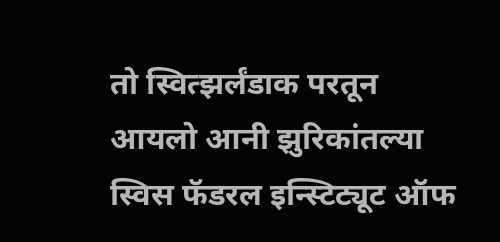तो स्वित्झर्लंडाक परतून आयलो आनी झुरिकांतल्या स्विस फॅडरल इन्स्टिट्यूट ऑफ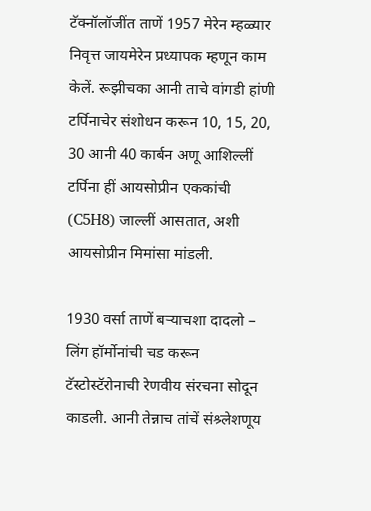टॅक्नॉलॉजींत ताणें 1957 मेरेन म्हळ्यार निवृत्त जायमेरेन प्रध्यापक म्हणून काम केलें. रूझीचका आनी ताचे वांगडी हांणी टर्पिनाचेर संशोधन करून 10, 15, 20, 30 आनी 40 कार्बन अणू आशिल्लीं टर्पिना हीं आयसोप्रीन एककांची (C5H8) जाल्लीं आसतात, अशी आयसोप्रीन मिमांसा मांडली.

1930 वर्सा ताणें बऱ्याचशा दादलो – लिंग हॉर्मोनांची चड करून टॅस्टोस्टॅरोनाची रेणवीय संरचना सोदून काडली. आनी तेन्नाच तांचें संश्र्लेशणूय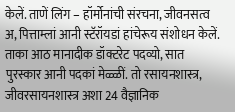केलें. ताणें लिंग – हॉर्मोनांची संरचना, जीवनसत्व अ, पित्ताम्लां आनी स्टॅरॉयडां हांचेरूय संशोधन केलें. ताका आठ मानादीक डॉक्टरेट पदव्यो, सात पुरस्कार आनी पदकां मेळ्ळीं. तो रसायनशास्त्र, जीवरसायनशास्त्र अशा 24 वैज्ञानिक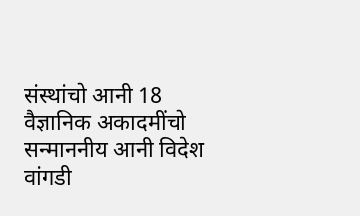संस्थांचो आनी 18 वैज्ञानिक अकादमींचो सन्माननीय आनी विदेश वांगडी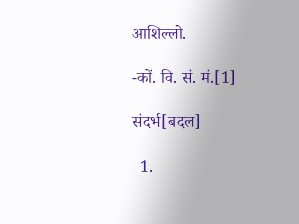आशिल्लो.

-कों. वि. सं. मं.[1]

संदर्भ[बदल]

  1.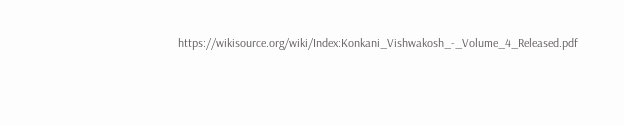https://wikisource.org/wiki/Index:Konkani_Vishwakosh_-_Volume_4_Released.pdf